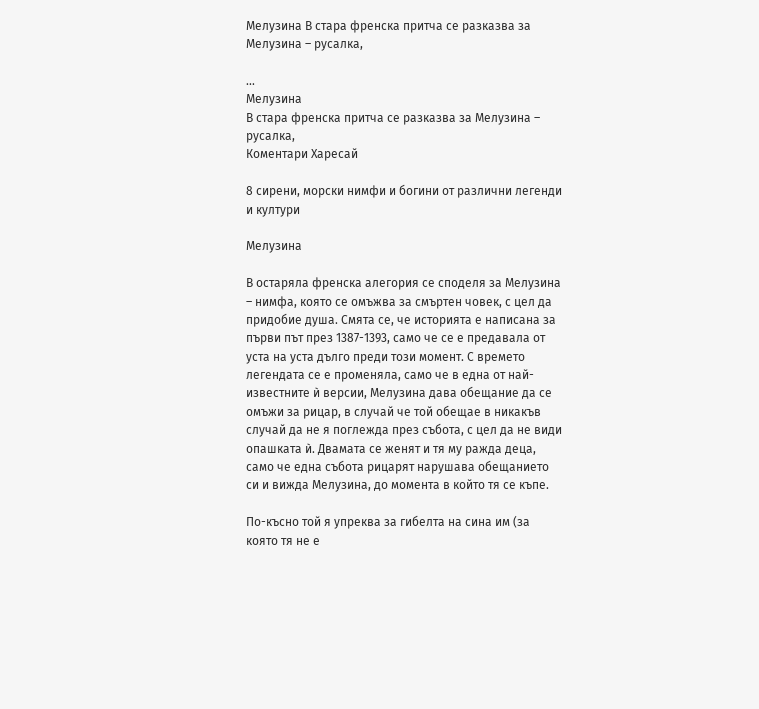Мелузина В стара френска притча се разказва за Мелузина – русалка,

...
Мелузина
В стара френска притча се разказва за Мелузина – русалка,
Коментари Харесай

8 сирени, морски нимфи и богини от различни легенди и култури

Мелузина

В остаряла френска алегория се споделя за Мелузина – нимфа, която се омъжва за смъртен човек, с цел да придобие душа. Смята се, че историята е написана за първи път през 1387-1393, само че се е предавала от уста на уста дълго преди този момент. С времето легендата се е променяла, само че в една от най-известните ѝ версии, Мелузина дава обещание да се омъжи за рицар, в случай че той обещае в никакъв случай да не я поглежда през събота, с цел да не види опашката ѝ. Двамата се женят и тя му ражда деца, само че една събота рицарят нарушава обещанието си и вижда Мелузина, до момента в който тя се къпе.

По-късно той я упреква за гибелта на сина им (за която тя не е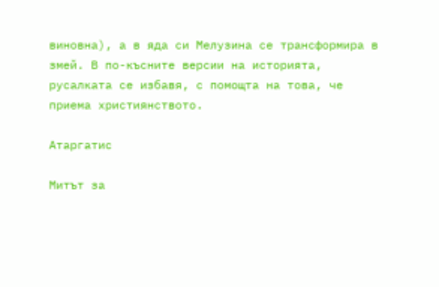виновна), а в яда си Мелузина се трансформира в змей. В по-късните версии на историята, русалката се избавя, с помощта на това, че приема християнството.

Атаргатис

Митът за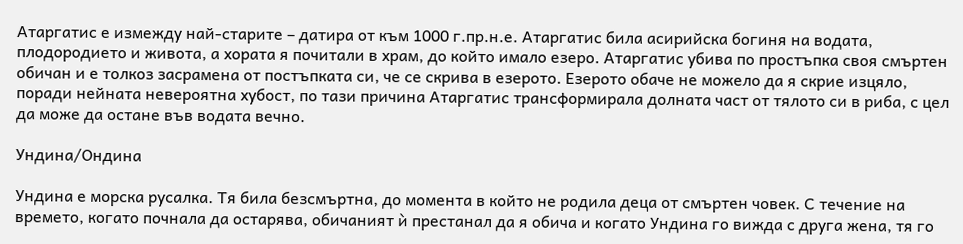Атаргатис е измежду най-старите – датира от към 1000 г.пр.н.е. Атаргатис била асирийска богиня на водата, плодородието и живота, а хората я почитали в храм, до който имало езеро. Атаргатис убива по простъпка своя смъртен обичан и е толкоз засрамена от постъпката си, че се скрива в езерото. Езерото обаче не можело да я скрие изцяло, поради нейната невероятна хубост, по тази причина Атаргатис трансформирала долната част от тялото си в риба, с цел да може да остане във водата вечно.

Ундина/Ондина

Ундина е морска русалка. Тя била безсмъртна, до момента в който не родила деца от смъртен човек. С течение на времето, когато почнала да остарява, обичаният ѝ престанал да я обича и когато Ундина го вижда с друга жена, тя го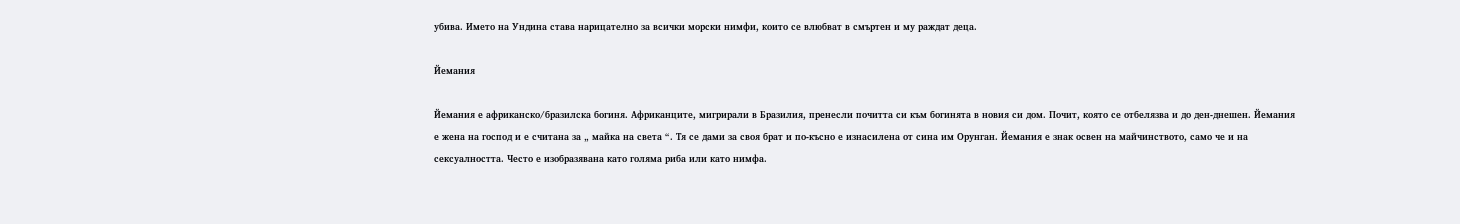убива. Името на Ундина става нарицателно за всички морски нимфи, които се влюбват в смъртен и му раждат деца.

Йемания

Йемания е африканско/бразилска богиня. Африканците, мигрирали в Бразилия, пренесли почитта си към богинята в новия си дом. Почит, която се отбелязва и до ден-днешен. Йемания е жена на господ и е считана за „ майка на света “. Тя се дами за своя брат и по-късно е изнасилена от сина им Орунган. Йемания е знак освен на майчинството, само че и на сексуалността. Често е изобразявана като голяма риба или като нимфа.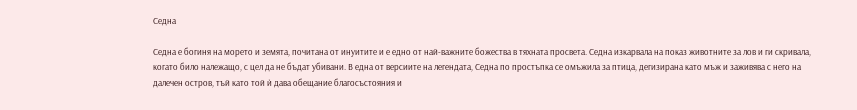Седна

Седна е богиня на морето и земята, почитана от инуитите и е едно от най-важните божества в тяхната просвета. Седна изкарвала на показ животните за лов и ги скривала, когато било належащо, с цел да не бъдат убивани. В една от версиите на легендата, Седна по простъпка се омъжила за птица, дегизирана като мъж и заживява с него на далечен остров, тъй като той ѝ дава обещание благосъстояния и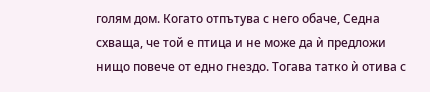голям дом. Когато отпътува с него обаче, Седна схваща, че той е птица и не може да ѝ предложи нищо повече от едно гнездо. Тогава татко ѝ отива с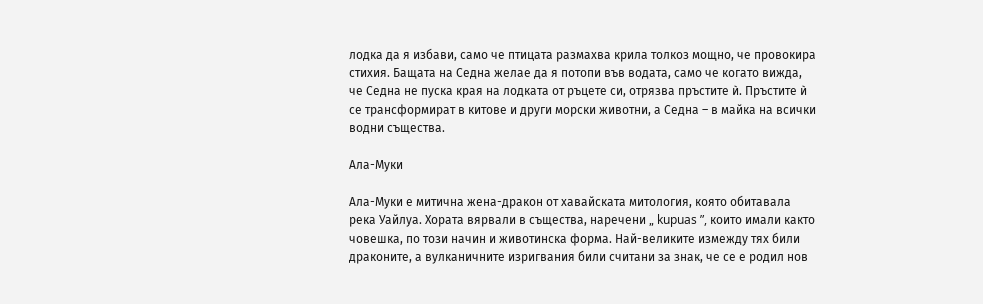лодка да я избави, само че птицата размахва крила толкоз мощно, че провокира стихия. Бащата на Седна желае да я потопи във водата, само че когато вижда, че Седна не пуска края на лодката от ръцете си, отрязва пръстите ѝ. Пръстите ѝ се трансформират в китове и други морски животни, а Седна – в майка на всички водни същества.

Ала-Муки

Ала-Муки е митична жена-дракон от хавайската митология, която обитавала река Уайлуа. Хората вярвали в същества, наречени „ kupuas ”, които имали както човешка, по този начин и животинска форма. Най-великите измежду тях били драконите, а вулканичните изригвания били считани за знак, че се е родил нов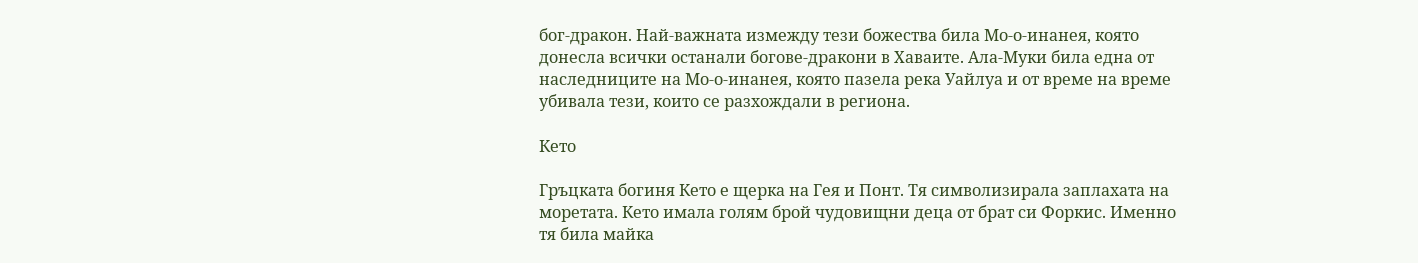бог-дракон. Най-важната измежду тези божества била Мо-о-инанея, която донесла всички останали богове-дракони в Хаваите. Ала-Муки била една от наследниците на Мо-о-инанея, която пазела река Уайлуа и от време на време убивала тези, които се разхождали в региона.

Кето

Гръцката богиня Кето е щерка на Гея и Понт. Тя символизирала заплахата на моретата. Кето имала голям брой чудовищни деца от брат си Форкис. Именно тя била майка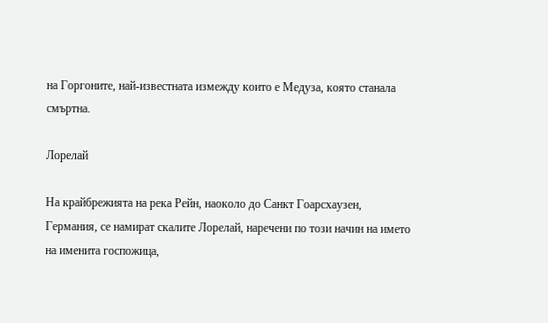на Горгоните, най-известната измежду които е Медуза, която станала смъртна.

Лорелай

На крайбрежията на река Рейн, наоколо до Санкт Гоарсхаузен, Германия, се намират скалите Лорелай, наречени по този начин на името на именита госпожица,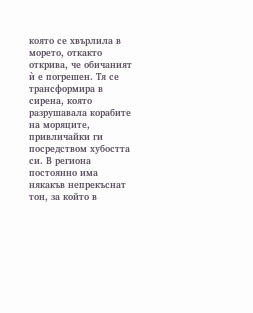която се хвърлила в морето, откакто открива, че обичаният ѝ е погрешен. Тя се трансформира в сирена, която разрушавала корабите на моряците, привличайки ги посредством хубостта си. В региона постоянно има някакъв непрекъснат тон, за който в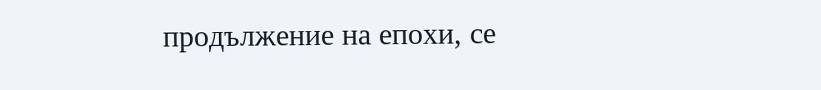продължение на епохи, се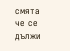смята че се дължи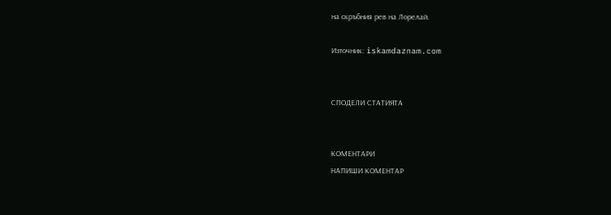на скръбния рев на Лорелай.

Източник: iskamdaznam.com


СПОДЕЛИ СТАТИЯТА


КОМЕНТАРИ
НАПИШИ КОМЕНТАР